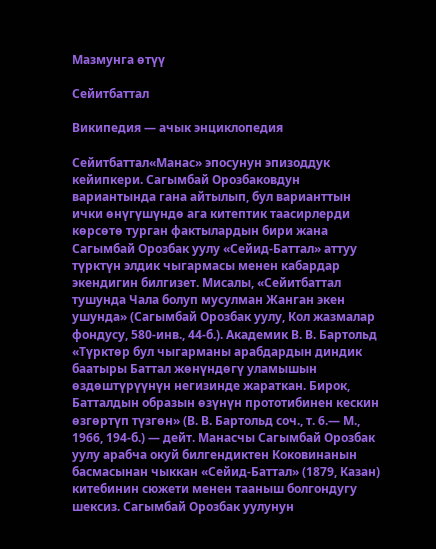Мазмунга өтүү

Сейитбаттал

Википедия — ачык энциклопедия

Сейитбаттал«Манас» эпосунун эпизоддук кейипкери. Сагымбай Орозбаковдун вариантында гана айтылып, бул варианттын ички өнүгүшүндө ага китептик таасирлерди көрсөтө турган фактылардын бири жана Сагымбай Орозбак уулу «Сейид-Баттал» аттуу түрктүн элдик чыгармасы менен кабардар экендигин билгизет. Мисалы, «Сейитбаттал тушунда Чала болуп мусулман Жанган экен ушунда» (Сагымбай Орозбак уулу, Кол жазмалар фондусу, 580-инв., 44-б.). Академик В. В. Бартольд «Түрктөр бул чыгарманы арабдардын диндик баатыры Баттал жөнүндөгү уламышын өздөштүрүүнүн негизинде жараткан. Бирок, Батталдын образын өзүнүн прототибинен кескин өзгөртүп түзгөн» (В. В. Бартольд соч., т. 6.— М., 1966, 194-б.) — дейт. Манасчы Сагымбай Орозбак уулу арабча окуй билгендиктен Коковинанын басмасынан чыккан «Сейид-Баттал» (1879, Казан) китебинин сюжети менен тааныш болгондугу шексиз. Сагымбай Орозбак уулунун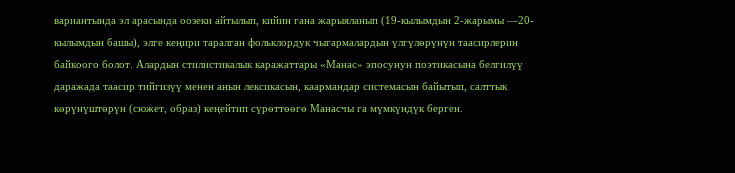вариантында эл арасында оозеки айтылып, кийин гана жарыяланып (19-кылымдын 2-жарымы —20-кылымдын башы), элге кеңири таралган фольклордук чыгармалардын үлгүлөрүнүн таасирлерин байкоого болот. Алардын стилистикалык каражаттары «Манас» эпосунун поэтикасына белгилүү даражада таасир тийгизүү менен анын лексикасын, каармандар системасын байытып, салттык көрүнүштөрүн (сюжет, образ) кеңейтип сүрөттөөгө Манасчы га мүмкүндүк берген.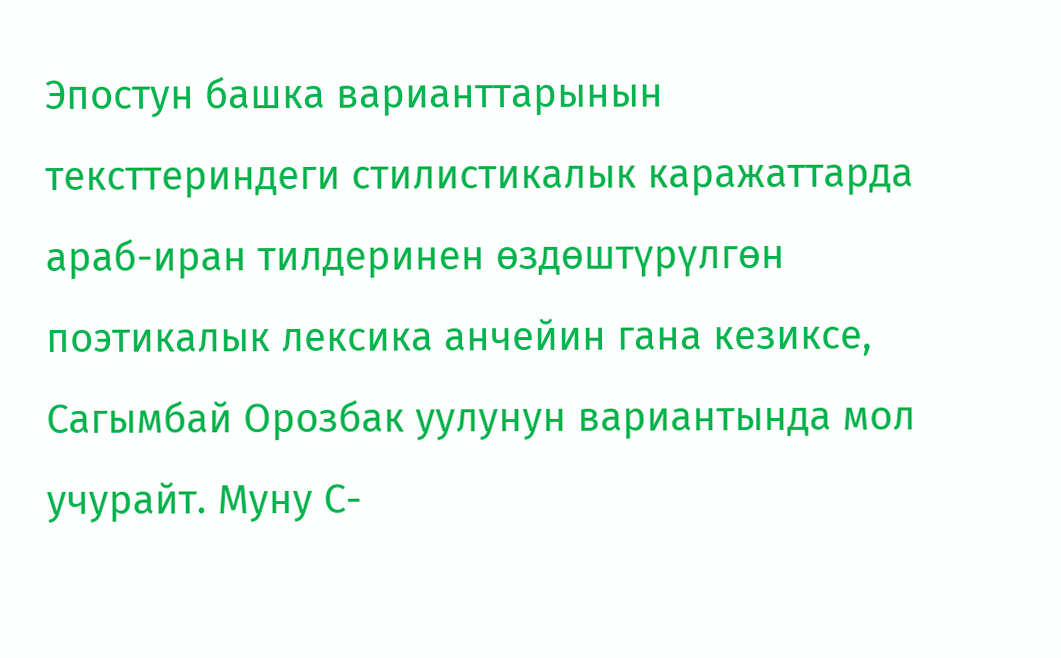Эпостун башка варианттарынын тексттериндеги стилистикалык каражаттарда араб-иран тилдеринен өздөштүрүлгөн поэтикалык лексика анчейин гана кезиксе, Сагымбай Орозбак уулунун вариантында мол учурайт. Муну С-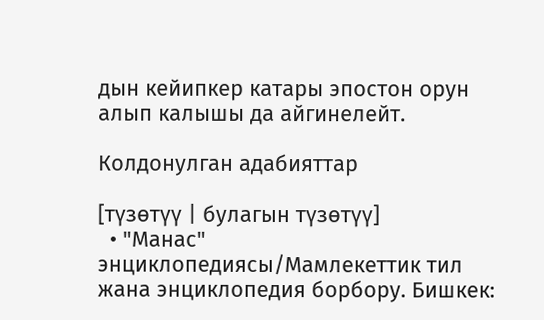дын кейипкер катары эпостон орун алып калышы да айгинелейт.

Колдонулган адабияттар

[түзөтүү | булагын түзөтүү]
  • "Манас" энциклопедиясы/Мамлекеттик тил жана энциклопедия борбору. Бишкек: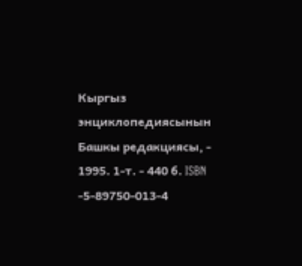Кыргыз энциклопедиясынын Башкы редакциясы, - 1995. 1-т. - 440 б. ISBN -5-89750-013-4